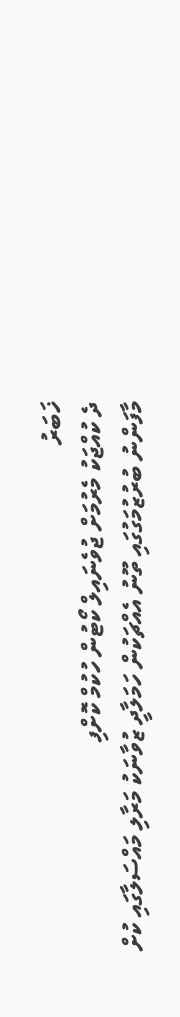ޚަބަރު
ދެ ކުއްޖަކު މެރުމަށް ޖުވެނައިލް ކޯޓުން ހުކުމް ކޮށްފި
މާފަންނު ބުރުޒުމަގުގައި ތޫނު އެއްޗަކުން ހަމަލާދީ ޒުވާނަކު މަރާލި މައްސަލާގައި ކުށް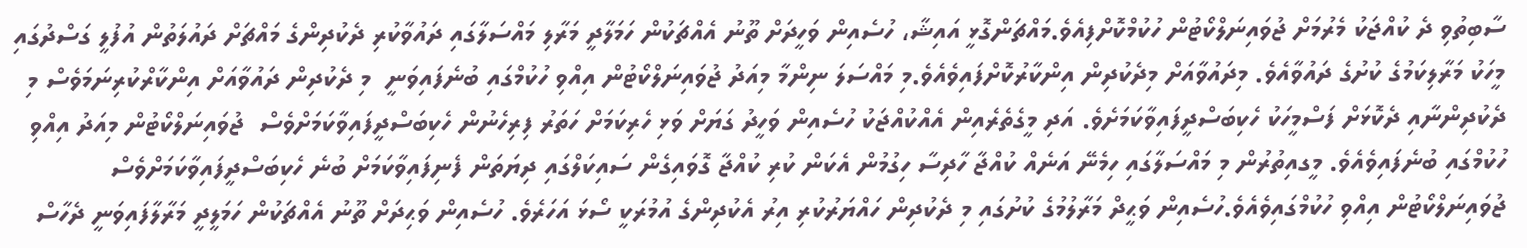ސާބިތުވި ދެ ކުއްޖަކު މެރުމަށް ޖުވައިނަލްކޯޓުން ހުކުމްކޮށްފިއެވެ.މައްޗަންގޮޅީ އައިޝާ، ހުސެއިން ވަހީދަށް ތޫނު އެއްޗަކުން ހަމަލާދީ މަރާލި މައްސަލާގައި ދައުވާކުރި ދެކުދިންގެ މައްޗަށް ދައުލަތުން އުފުލީ ގަސްދުގައި މީހަކު މަރާލިކަމުގެ ކުށުގެ ދައުވާއެވެ. މިދައުވާއަށް މިދެކުދިން އިންކާރުކޮށްފައިވެއެވެ.މި މައްސަލަ ނިންމާ މިއަދު ޖުވައިނަލްކޯޓުން އިއްވި ހުކުމްގައި ބުނެފައިވަނީ  މި ދެކުދިން ދައުވާއަށް އިންކާރްކުރިނަމަވެސް މި ދެކުދިންނާއި ދެކޮޅަށް ފަސްމީހަކު ހެކިބަސްދީފައިވާކަމަށެވެ. އަދި މީގެތެރެއިން އެއްކުއްޖަކު ހުސެއިން ވަހީދު ގަޔަށް ވަޅި ހެރިކަމަށް ހަތަރު ފިރިހެނުން ހެކިބަސްދީފައިވާކަމަށްވެސް  ޖުވައިނަލްކޯޓުން މިއަދު އިއްވި ހުކުމްގައި ބުނެފައިވެއެވެ. މީގއިތުރުން މި މައްސަލާގައި ހިމެނޭ އަނެއް ކުއްޖާ ހާދިސާ ހިގުމުން އެކަން ކުރި ކުއްޖާ ގޮވައިގެން ސައިކަލްގައި ދިޔަތަން ފެނިފައިވާކަމަށް ބުނެ ހެކިބަސްދީފައިވާކަމަށްވެސް ޖުވައިނަލްކޯޓުން އިއްވި ހުކުމްގައިވެއެވެ.ހުސެއިން ވަޙީދް މަރާލުމުގެ ކުށުގައި މި ދެކުދިން ހައްޔަރުކުރި އިރު އެކުދިންގެ އުމުރަކީ ސޯޅަ އަހަރެވެ. ހުސެއިން ވަޙިދަށް ތޫނު އެއްޗަކުން ހަމަލީދީ މަރާލާފައިވަނީ ދެހާސް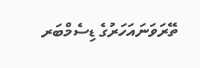ތޭރަވަނައަހަރުގެ ޑިސެމްބަރ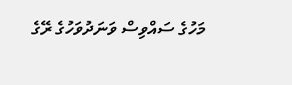މަހުގެ ސައްވިސް ވަނަދުވަހުގެ ރޭގެ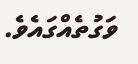ވަގުތެއްގައެވެ.